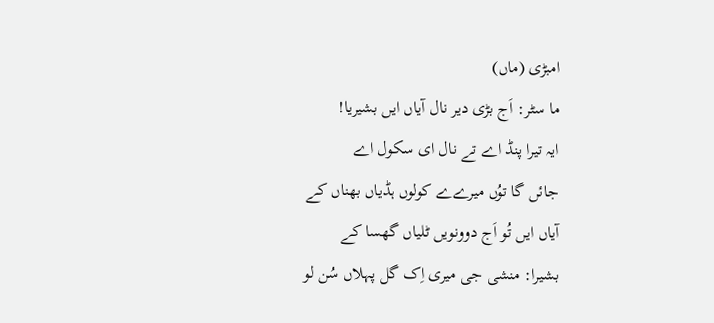امبڑی (ماں)
ما سٹر: اَج بڑی دیر نال آیاں ایں بشیریا!
ایہ تیرا پنڈ اے تے نال ای سکول اے
جائں گا توُں میرےے کولوں ہڈیاں بھناں کے
آیاں ایں تُو اَج دوونویں ٹلیاں گھسا کے
بشیرا: منشی جی میری اِک گل پہلاں سُن لو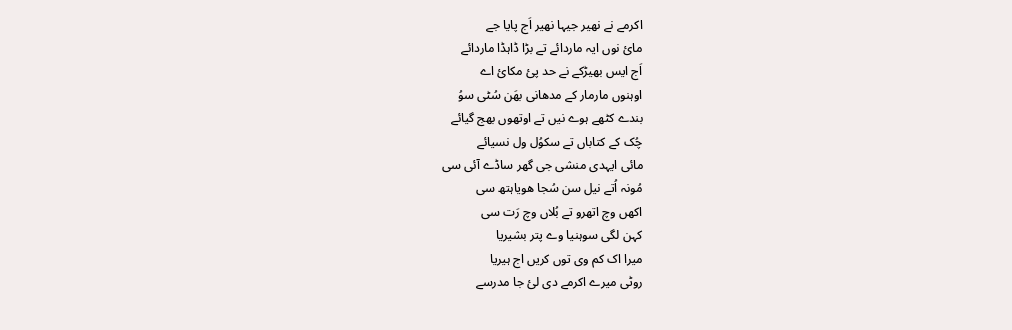اکرمے نے نھیر جیہا نھیر اَج پایا جے
مائ نوں ایہ ماردائے تے بڑا ڈاہڈا ماردائے
اَج ایس بھیڑکے نے حد پئ مکائ اے
اوہنوں مارمار کے مدھانی بھَن سُٹی سوُ
بندے کٹھے ہوے نیں تے اوتھوں بھج گیائے
چُک کے کتاباں تے سکوُل ول نسیائے
مائی ایہدی منشی جی گھر ساڈے آئی سی
مُونہ اُتے نیل سن سُجا ھویاہتھ سی
اکھں وچ اتھرو تے بُلاں وچ رَت سی
کہن لگی سوہنیا وے پتر بشیریا
میرا اک کم وی توں کریں اج ہیریا
روٹی میرے اکرمے دی لئ جا مدرسے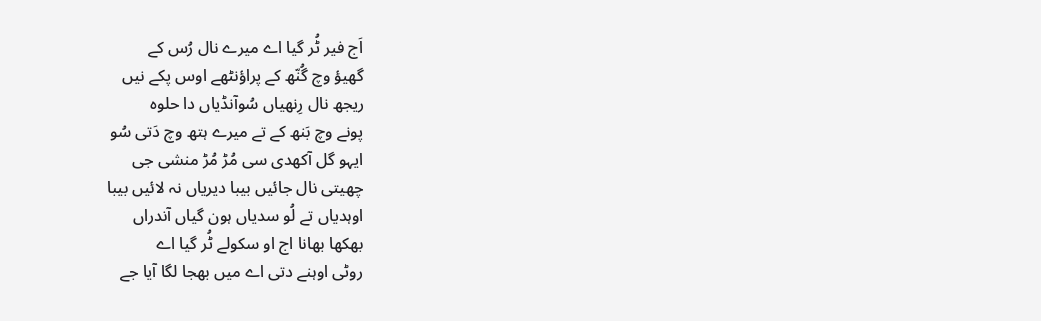اَج فیر ٹُر گیا اے میرے نال رُس کے
گھیؤ وچ گُنّھ کے پراؤنٹھے اوس پکے نیں
ریجھ نال رِنھیاں سُوآنڈیاں دا حلوہ
پونے وچ بَنھ کے تے میرے ہتھ وچ دَتی سُو
ایہو گل آکھدی سی مُڑ مُڑ منشی جی
چھیتی نال جائیں بیبا دیریاں نہ لائیں بیبا
اوہدیاں تے لُو سدیاں ہون گیاں آندراں
بھکھا بھانا اج او سکولے ٹُر گیا اے
روٹی اوہنے دتی اے میں بھجا لگا آیا جے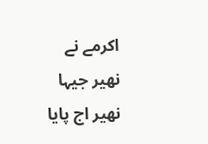اکرمے نے نھیر جیہا نھیر اج پایا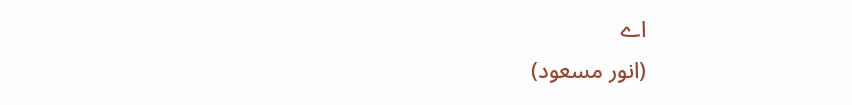اے
(انور مسعود)